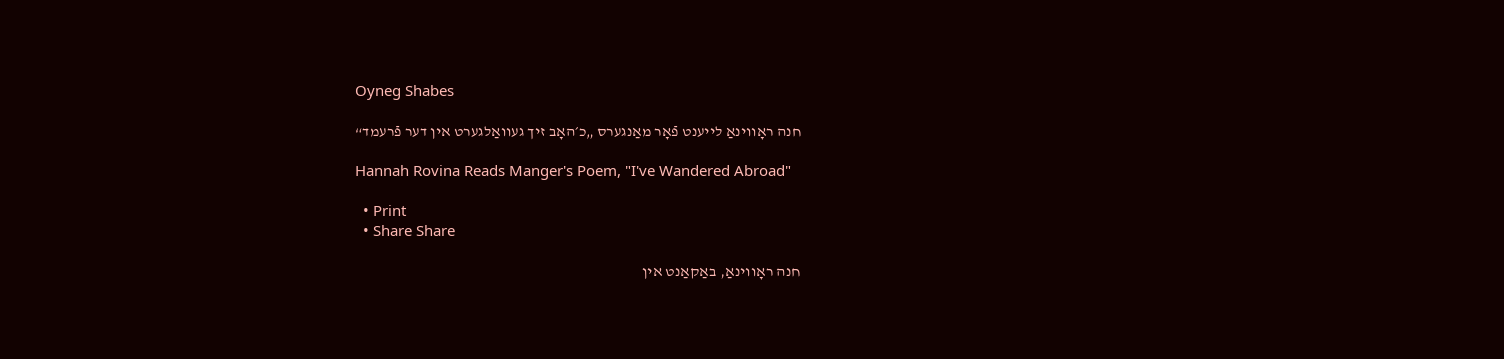Oyneg Shabes

חנה ראָווינאַ לייענט פֿאָר מאַנגערס „כ׳האָב זיך געוואַלגערט אין דער פֿרעמד“

Hannah Rovina Reads Manger's Poem, "I've Wandered Abroad"

  • Print
  • Share Share

חנה ראָווינאַ, באַקאַנט אין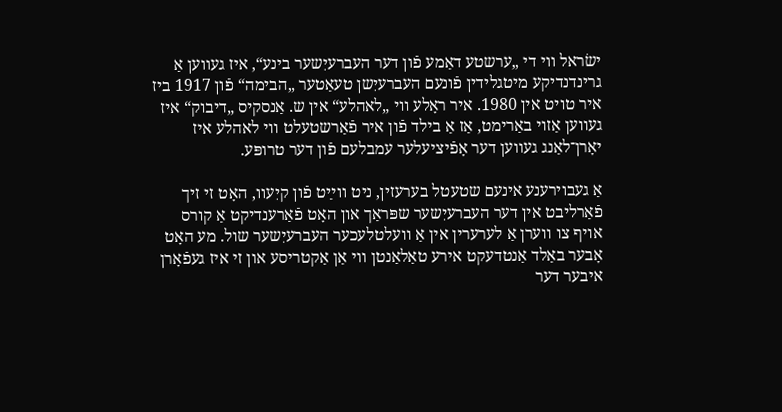ישׂראל ווי די „ערשטע דאַמע פֿון דער העברעיִשער בינע“, איז געווען אַ גרינדנדיקע מיטגלידין פֿונעם העברעיִשן טעאַטער „הבימה“ פֿון 1917 ביז איר טויט אין 1980. איר ראָלע ווי „לאהלע“ אין ש. אַנסקיס „דיבוק“ איז געווען אַזוי באַרימט, אַז אַ בילד פֿון איר פֿאַרשטעלט ווי לאהלע איז יאָרן־לאַנג געווען דער אָפֿיציעלער עמבלעם פֿון דער טרופּע.

אַ געבוירענע אינעם שטעטל בערעזין, ניט ווײַט פֿון קיִעוו, האָט זי זיך פֿאַרליבט אין דער העברעיִשער שפּראַך און האָט פֿאַרענדיקט אַ קורס אויף צו ווערן אַ לערערין אין אַ וועלטלעכער העברעיִשער שול. מע האָט אָבער באַלד אַנטדעקט אירע טאַלאַנטן ווי אַן אַקטריסע און זי איז געפֿאָרן איבער דער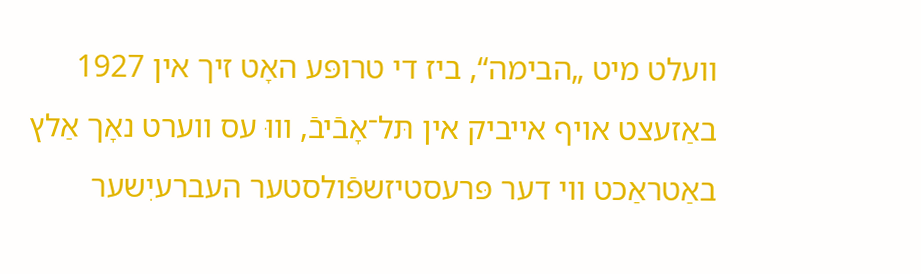וועלט מיט „הבימה“, ביז די טרופּע האָט זיך אין 1927 באַזעצט אויף אייביק אין תּל־אָבֿיבֿ, וווּ עס ווערט נאָך אַלץ באַטראַכט ווי דער פּרעסטיזשפֿולסטער העברעיִשער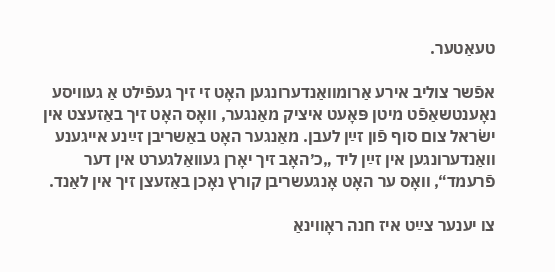טעאַטער.

אפֿשר צוליב אירע אַרומוואַנדערונגען האָט זי זיך געפֿילט אַ געוויסע נאָענטשאַפֿט מיטן פּאָעט איציק מאַנגער, וואָס האָט זיך באַזעצט אין ישׂראל צום סוף פֿון זײַן לעבן. מאַנגער האָט באַשריבן זײַנע אייגענע וואַנדערונגען אין זײַן ליד „כ׳האָב זיך יאָרן געוואַלגערט אין דער פֿרעמד“, וואָס ער האָט אָנגעשריבן קורץ נאָכן באַזעצן זיך אין לאַנד.

צו יענער צײַט איז חנה ראָווינאַ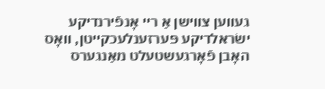געווען צווישן אַ ריי אָנפֿירנדיקע ישׂראלדיקע פּערזענלעכקייטן, וואָס האָבן פֿאָרגעשטעלט מאַנגערס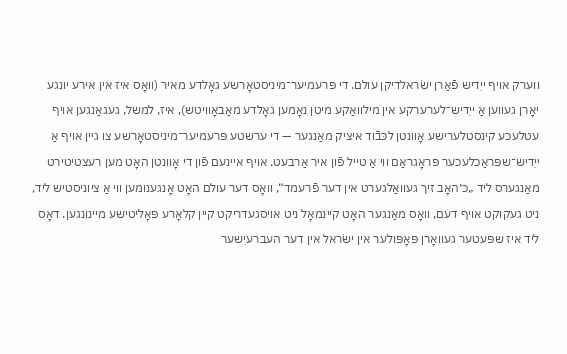ווערק אויף ייִדיש פֿאַרן ישׂראלדיקן עולם. די פּרעמיער־מיניסטאָרשע גאָלדע מאיר (וואָס איז אין אירע יונגע יאָרן געווען אַ ייִדיש־לערערקע אין מילוואַקע מיטן נאָמען גאָלדע מאַבאָוויטש), איז, למשל, געגאַנגען אויף עטלעכע קינסטלערישע אָוונטן לכּבֿוד איציק מאַנגער — די ערשטע פּרעמיער־מיניסטאָרשע צו גיין אויף אַ ייִדיש־שפּראַכלעכער פּראָגראַם ווי אַ טייל פֿון איר אַרבעט. אויף איינעם פֿון די אָוונטן האָט מען רעצטיטירט מאַנגערס ליד „כ׳האָב זיך געוואַלגערט אין דער פֿרעמד“, וואָס דער עולם האָט אָנגענומען ווי אַ ציוניסטיש ליד, ניט געקוקט אויף דעם, וואָס מאַנגער האָט קיינמאָל ניט אויסגעדריקט קיין קלאָרע פּאָליטישע מיינונגען. דאָס ליד איז שפּעטער געוואָרן פּאָפּולער אין ישׂראל אין דער העברעיִשער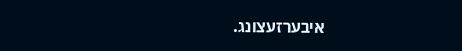איבערזעצונג.